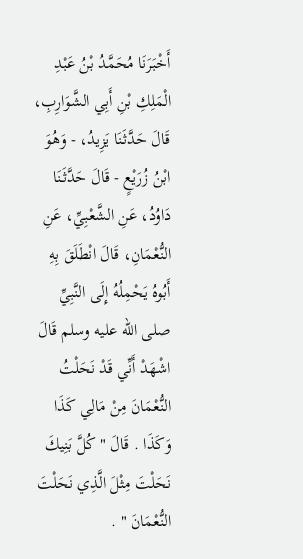أَخْبَرَنَا مُحَمَّدُ بْنُ عَبْدِ الْمَلِكِ بْنِ أَبِي الشَّوَارِبِ، قَالَ حَدَّثَنَا يَزِيدُ، - وَهُوَ ابْنُ زُرَيْعٍ - قَالَ حَدَّثَنَا دَاوُدُ، عَنِ الشَّعْبِيِّ، عَنِ النُّعْمَانِ، قَالَ انْطَلَقَ بِهِ أَبُوهُ يَحْمِلُهُ إِلَى النَّبِيِّ صلى الله عليه وسلم قَالَ اشْهَدْ أَنِّي قَدْ نَحَلْتُ النُّعْمَانَ مِنْ مَالِي كَذَا وَكَذَا . قَالَ " كُلَّ بَنِيكَ نَحَلْتَ مِثْلَ الَّذِي نَحَلْتَ النُّعْمَانَ " .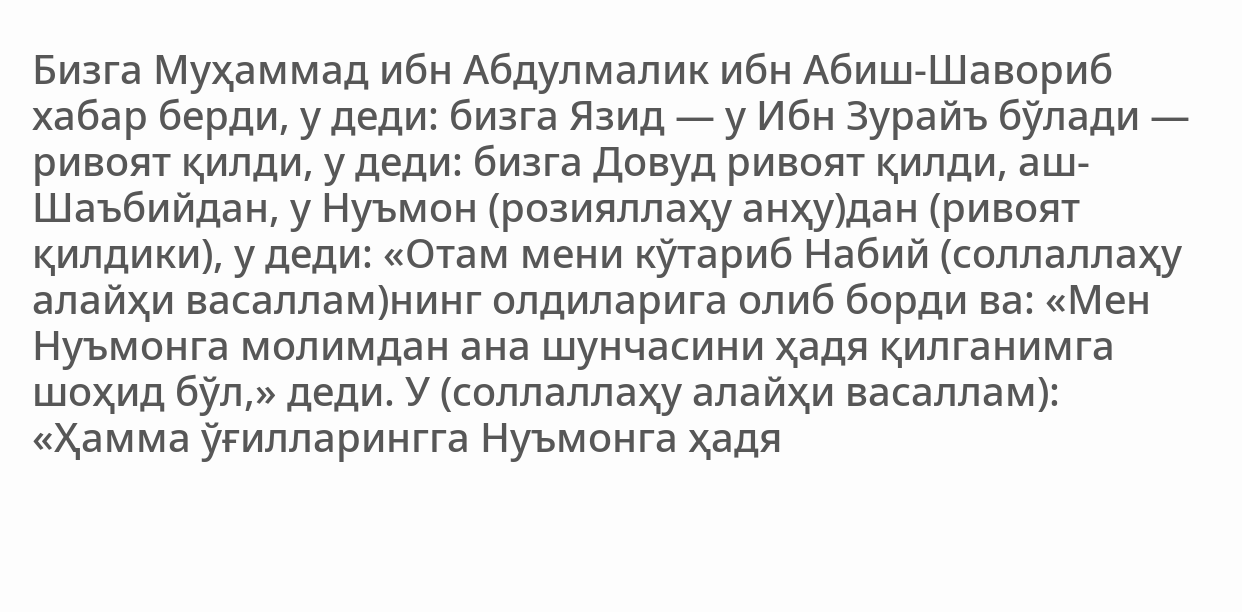Бизга Муҳаммад ибн Абдулмалик ибн Абиш-Шавориб хабар берди, у деди: бизга Язид — у Ибн Зурайъ бўлади — ривоят қилди, у деди: бизга Довуд ривоят қилди, аш-Шаъбийдан, у Нуъмон (розияллаҳу анҳу)дан (ривоят қилдики), у деди: «Отам мени кўтариб Набий (соллаллаҳу алайҳи васаллам)нинг олдиларига олиб борди ва: «Мен Нуъмонга молимдан ана шунчасини ҳадя қилганимга шоҳид бўл,» деди. У (соллаллаҳу алайҳи васаллам): «Ҳамма ўғилларингга Нуъмонга ҳадя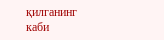қилганинг каби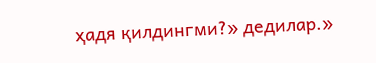ҳадя қилдингми?» дедилар.»